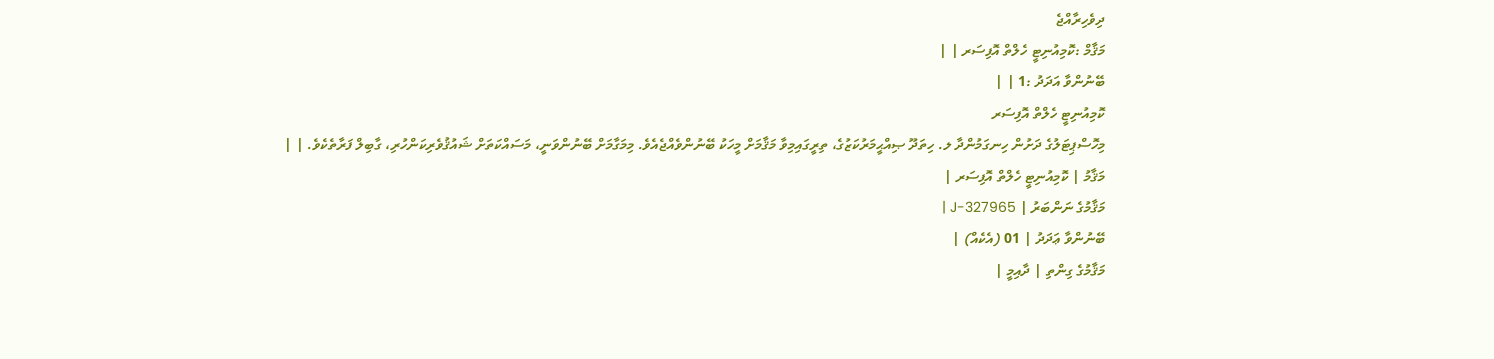ދިވެހިރާއްޖެ
މަޤާމް :ކޮމިއުނިޓީ ހެލްތް އޮފިސަރ | |
ބޭނުންވާ އަދަދު :1 | |
ކޮމިއުނިޓީ ހެލްތް އޮފިސަރ
މިހޮސްޕިޓަލުގެ ދަށުން ހިނގަމުންދާ ލ. ހިތަދޫ ޞިއްޙީމަރުކަޒުގެ، ތިރީގައިމިވާ މަޤާމަށް މީހަކު ބޭނުންވެއްޖެއެވެ. މިމަގާމަށް ބޭނުންވަނީ، މަސައްކަތަށް ޝައުޤުވެރިކަންހުރި، ގާބިލް ފަރާތެކެވެ. | |
މަޤާމު | ކޮމިއުނިޓީ ހެލްތް އޮފިސަރ |
މަޤާމުގެ ނަންބަރު | J-327965 |
ބޭނުންވާ ޢަދަދު | 01 (އެކެއް) |
މަޤާމުގެ ގިންތި | ދާއިމީ |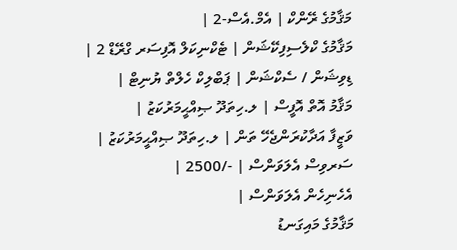މަޤާމުގެ ރޭންކް | އެމް.އެސް-2 |
މަޤާމުގެ ކްލެސިފިކޭޝަން | ޓެކްނިކަލް އޮފިސަރ ގްރޭޑް 2 |
ޑިވިޝަން / ސެކްޝަން | ޕަބްލިކް ހެލްތް ޔުނިޓް |
މަޤާމު އޮތް އޮފީސް | ލ.ހިތަދޫ ޞިއްޙީމަރުކަޒު |
ވަޒީފާ އަދާކުރަންޖެހޭ ތަން | ލ.ހިތަދޫ ޞިއްޙީމަރުކަޒު |
ސަރވިސް އެލަވަންސް | -/2500 |
އެހެނިހެން އެލަވަންސް |
މަޤާމުގެ މައިގަނޑު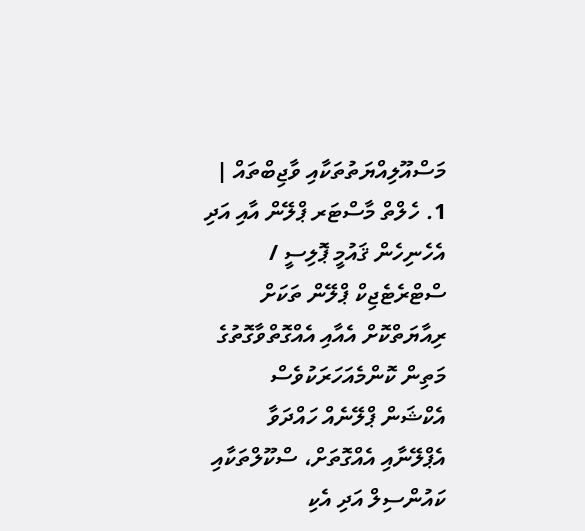މަސްއޫލިއްޔަތުތަކާއި ވާޖިބްތައް |
1. ހެލްތް މާސްޓަރ ޕްލޭން އާއި އަދި އެހެނިހެން ޤައުމީ ޕޮލިސީ / ސްޓްރެޓެޖިކް ޕްލޭން ތަކަށް ރިއާޔަތްކޮށް އެއާއި އެއްގޮތްވާގޮތުގެ މަތިން ކޮންމެއަހަރަކުވެސް އެކްޝަން ޕްލޭނެއް ހައްދަވާ އެޕްލޭނާއި އެއްގޮތަށް، ސްކޫލްތަކާއި ކައުންސިލް އަދި އެކި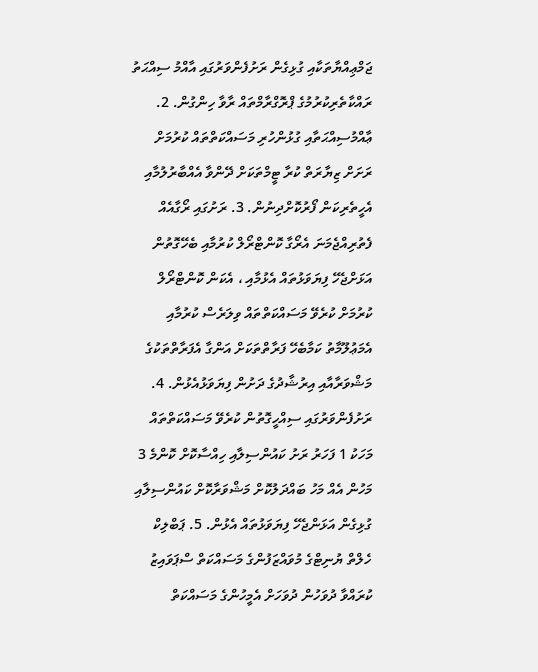ޖަމްޢިއްޔާތަކާއި ގުޅިގެން ރަށުފެންވަރުގައި އާއްމު ސިއްޙަތު ރައްކާތެރިކުރުމުގެ ޕްރޮގްރާމްތައް ރާވާ ހިންގުން. 2. ޢާއްމުސިއްޙަތާއި ގުޅުންހުރި މަސައްކަތްތައް ކުރުމަށް ރަށަށް ޒިޔާރަތް ކުރާ ޓީމްތަކަށް ދޭންވާ އެއްބާރުލުމާއި އެހީތެރިކަން ފޯރުކޮށްދިނުން. 3. ރަށުގައި ރޯގާއެއް ފެތުރިއްޖެމަނަ އެރޯގާ ކޮންޓްރޯލް ކުރުމާއި ބެހޭގޮތުން އަޅަށްޖެހޭ ފިޔަވަޅުތައް އެޅުމާއި ، އެކަން ކޮންޓްރޯލް ކުރުމަށް ކުރެވޭ މަސައްކަތްތައް ވިލަރެސް ކުރުމާއި އެމަޢުލޫމާތު ކަމާބެހޭ ފަރާތްތަކަށް އަންގާ އެފަރާތްތަކުގެ މަޝްވަރާއާއި އިރުޝާދުގެ ދަށުން ފިޔަވަޅުއެޅުން. 4. ރަށުފެންވަރުގައި ސިއްހީގޮތުން ކުރެވޭ މަސައްކަތްތައް މަހަކު 1 ފަހަރު ރަށު ކައުންސިލާއި ހިއްސާކޮށް ކޮންމެ 3 މަހުން އެއް މަހު ބައްދަލުކޮށް މަޝްވަރާކޮށް ކައުންސިލާއި ގުޅިގެން އަޅަންޖެހޭ ފިޔަވަޅުތައް އެޅުން. 5. ޕަބްލިކް ހެލްތް ޔުނިޓްގެ މުވައްޒަފުންގެ މަސައްކަތް ސްޕަވައިޒު ކުރައްވާ ދުވަހުން ދުވަހަށް އެމީހުންގެ މަސައްކަތް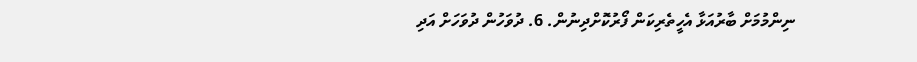ނިންމުމަށް ބާރުއަޅާ އެހީތެރިކަން ފޯރުކޮށްދިނުން. 6. ދުވަހުން ދުވަހަށް އަދި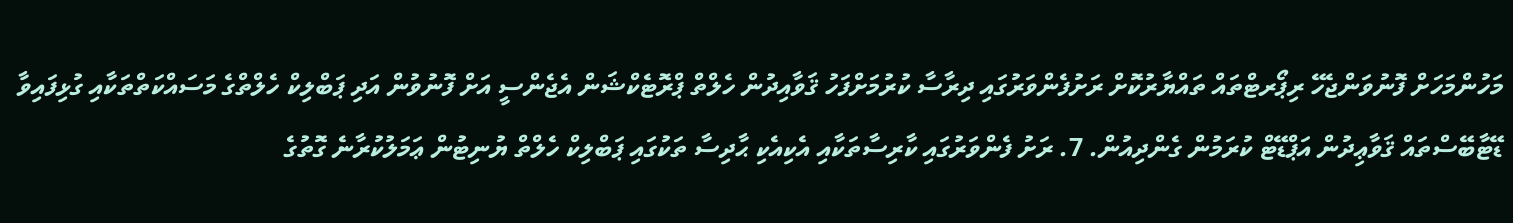މަހުންމަހަށް ފޮނުވަންޖެހޭ ރިޕޯރޓްތައް ތައްޔާރުކޮށް ރަށުފެންވަރުގައި ދިރާސާ ކުރުމަށްފަހު ޤަވާއިދުން ހެލްތް ޕްރޮޓެކްޝަން އެޖެންސީ އަށް ފޮނުވުން އަދި ޕަބްލިކް ހެލްތްގެ މަސައްކަތްތަކާއި ގުޅިފައިވާ ޑޭޓާބޭސްތައް ޤަވާޢިދުން އަޕްޑޭޓް ކުރަމުން ގެންދިއުން. 7. ރަށު ފެންވަރުގައި ކާރިސާތަކާއި އެކިއެކި ޙާދިސާ ތަކުގައި ޕަބްލިކް ހެލްތް ޔުނިޓުން ޢަމަލުކުރާނެ ގޮތުގެ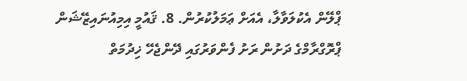ޕްލޭން އެކުލަވާލާ، އެއަށް ޢަމަލުކުރުން. 8. ޤައުމީ އިމިއުނައިޒޭޝަން ޕްރޮގްރާމްގެ ދަށުން ރަށު ފެންވަރުގައި ދޭންޖެހޭ ޚިދުމަތް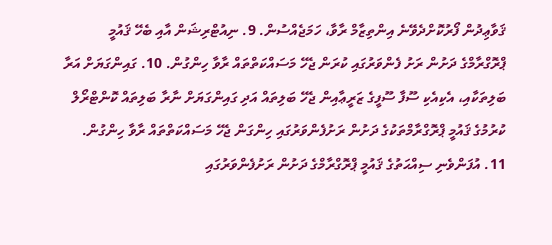ޤަވާޢިދުން ފޯރުކޮށްދެވޭނެ އިންތިޒާމް ރާވާ، ހަމަޖެއްސުން. 9. ނިއުޓްރިޝަން އާއި ބެހޭ ޤައުމީ ޕްރޮގްރާމްގެ ދަށުން ރަށު ފެންވަރުގައި ކުރަން ޖެހޭ މަސައްކަތްތައް ރާވާ ހިންގުން. 10. ގައިންގަޔަށް އަރާ ބަލިތަކާއި، އެކިއެކި ސޫފާ ސޫފީގެ ޒަރީޢާއިން ޖެހޭ ބަލިތައް އަދި ގައިންގަޔަށް ނާރާ ބަލިތައް ކޮންޓްރޯލް ކުރުމުގެ ޤައުމީ ޕްރޮގްރާމްތަކުގެ ދަށުން ރަށުފެންވަރުގައި ހިންގަން ޖެހޭ މަސައްކަތްތައް ރާވާ ހިންގުން. 11. އުފަންވެނި ސިއްޙަތުގެ ޤައުމީ ޕްރޮގްރާމްގެ ދަށުން ރަށުފެންވަރުގައި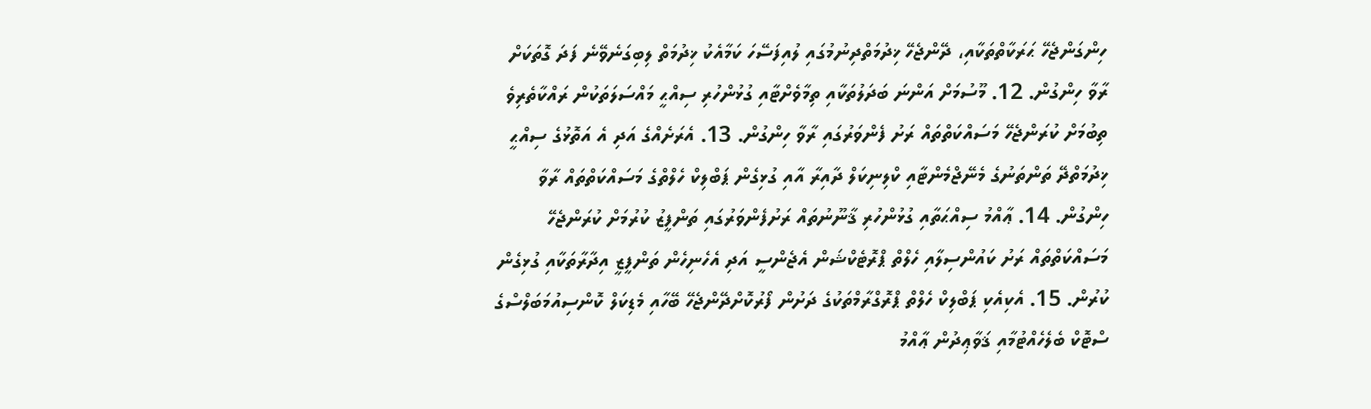ހިންގަންޖެހޭ ޙަރަކާތްތަކާއި، ދޭންޖެހޭ ޚިދުމަތްދިނުމުގައި ލުއިފަސޭހަ ކަމާއެކު ޚިދުމަތް ލިބިގަނެވޭނެ ފަދަ ގޮތަކަށް ރާވާ ހިންގުން. 12. މޫސުމަށް އަންނަ ބަދަލުތަކާއި ތިމާވެށްޓާއި ގުޅުންހުރި ސިއްޙީ މައްސަލަތަކުން ރައްކާތެރިވެ ތިބުމަށް ކުރަންޖެހޭ މަސައްކަތްތައް ރަށު ފެންވަރުގައި ރާވާ ހިންގުން. 13. އެރަށެއްގެ އަދި އެ އަތޮޅުގެ ސިއްޙީ ޚިދުމަތްދޭ ތަންތަނުގެ މެނޭޖްމެންޓާއި ކްލިނިކަލް ދާއިރާ އާއި ގުޅިގެން ޕަބްލިކް ހެލްތްގެ މަސައްކަތްތައް ރާވާ ހިންގުން. 14. ޢާއްމު ސިއްޙަތާއި ގުޅުންހުރި ޤާނޫނުތައް ރަށުފެންވަރުގައި ތަންފީޒު ކުރުމަށް ކުރަންޖެހޭ މަސައްކަތްތައް ރަށު ކައުންސިލާއި ހެލްތް ޕްރޮޓެކްޝަން އެޖެންސީ އަދި އެހެނިހެން ތަންފީޒީ އިދާރާތަކާއި ގުޅިގެން ކުރުން. 15. އެކިއެކި ޕަބްލިކް ހެލްތް ޕްރޮގްރާމްތަކުގެ ދަށުން ފޯރުކޮށްދޭންޖެހޭ ބޭހާއި މެޑިކަލް ކޮންސިއުމަބަލްސްގެ ސްޓޮކް ބެލެހެއްޓުމާއި ޤަވާޢިދުން ޢާއްމު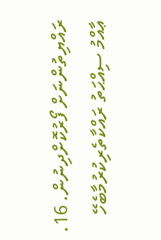ރައްޔިތުންނަށް ފޯރުކޮށްދިނުން. 16. ޢާއްމު ސިއްޙަތު ރައްކާތެރިކުރުމާބެހޭ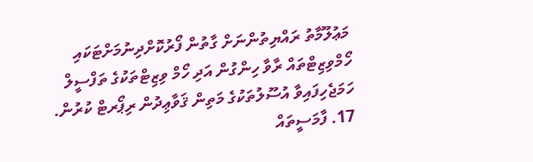މަޢުލޫމާތު ރައްޔިތުންނަށް ގާތުން ފޯރުކޮށްދިނުމަށްޓަކައި ހޯމްވިޒިޓްތައް ރާވާ ހިންގުން އަދި ހޯމް ވިޒިޓްތަކުގެ ތަފްސީލް ހަމަޖެހިފައިވާ އުސޫލުތަކުގެ މަތިން ޤަވާޢިދުން ރިޕޯރޓް ކުރުން. 17. ފާމަސީތައް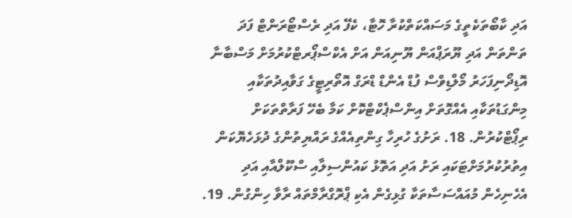އަދި ކާބޯތަކެތީގެ މަސައްކަތްކުރާ ހޮޓާ، ކެފޭ އަދި ރެސްޓޯރަންޓް ފަދަ ތަންތަން އަދި ޔޫރަޕްއަން ޔޫނިއަން އަށް އެކްސްޕޯރޓްކުރުމަށް މަސްބާނާ އޮޑިދޯނިފަހަރު މޯލްޑިވްސް ފުޑް އެންޑް ޑްރަގް އޮތޯރިޓީގެ ގަވާއިދުތަކާއި މިންގަޑުތަކާއި އެއްގޮތަށް އިންސްޕެކްޓްކޮށް ކަމާ ބެހޭ ފަރާތްތަކަށް ރިޕޯޓްކުރުން. 18. ރަށުގެ ހުރިހާ ގިންތިއެއްގެ ރައްޔިތުންގެ ދުޅަހެޔޮކަން އިތުރުކުރުމަށްޓަކައި ރަށު އަދި އަތޮޅު ކައުންސިލާއި ސްކޫލްއާއި އަދި އެހެނިހެން މުއައްސަސާތަކާ ގުޅިގެން އެކި ޕްރޮގްރާމްތައް ރާވާ ހިންގުން. 19.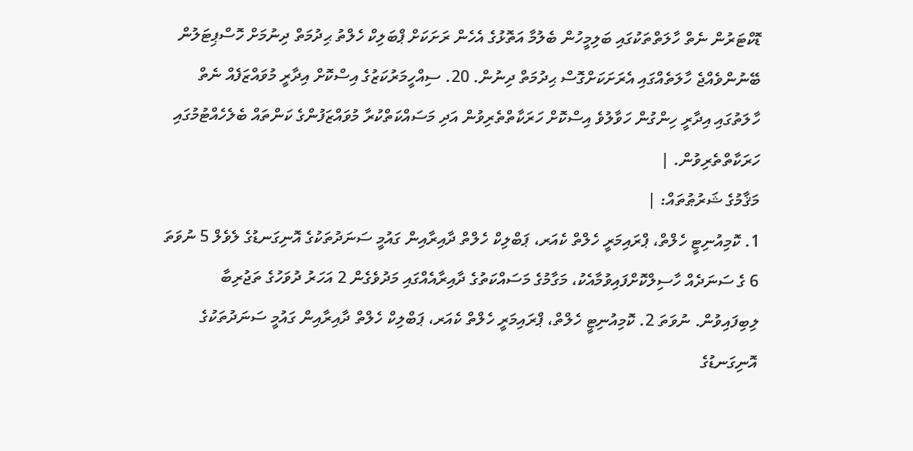ޑޮކްޓަރުން ނެތް ހާލަތްތަކުގައި ބަލިމީހުން ބެލުމާ އަތޮޅުގެ އެހެން ރަށަކަށް ޕްބަލިކް ހެލްތު ޙިދުމަތް ދިނުމަށް ހޮސްޕިޓަލުން ބޭނުންވެއްޖެ ހާލަތެއްގައި އެރަށަކަށްގޮސް ޙިދުމަތް ދިނުން. 20. ސިއްހީމަރުކަޒުގެ އިސްކޮށް އިދާރީ މުވައްޒަފެއް ނެތް ހާލަތުގައި އިދާރީ ހިންގުން ހަވާލުވެ އިސްކޮށް ހަރަކާތްތެރިވުން އަދި މަސައްކަތްކުރާ މުވައްޒަފުންގެ ކަންތައް ބެލެހެއްޓުމުގައި ހަރަކާތްތެރިވުން. |
މަޤާމުގެ ޝަރުޠުތައް: |
1. ކޮމިއުނިޓީ ހެލްތް، ޕްރައިމަރީ ހެލްތް ކެއަރ، ޕަބްލިކް ހެލްތް ދާއިރާއިން ގައުމީ ސަނަދުތަކުގެ އޮނިގަނޑުގެ ލެވެލް 5 ނުވަތަ 6 ގެ ސަނަދެއް ހާސިލްކޮށްފައިވުމާއެކު، މަގާމުގެ މަސައްކަތުގެ ދާއިރާއެއްގައި މަދުވެގެން 2 އަހަރު ދުވަހުގެ ތަޖުރިބާ ލިބިފައިވުން. ނުވަތަ 2. ކޮމިއުނިޓީ ހެލްތް، ޕްރައިމަރީ ހެލްތް ކެއަރ، ޕަބްލިކް ހެލްތް ދާއިރާއިން ގައުމީ ސަނަދުތަކުގެ އޮނިގަނޑުގެ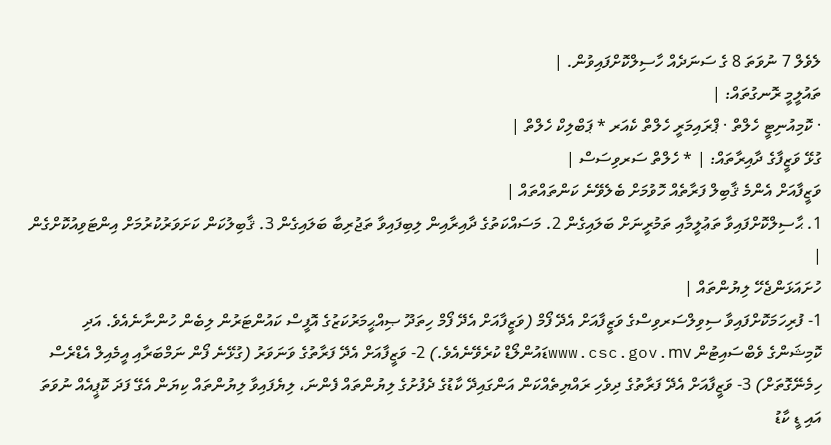ލެވެލް 7 ނުވަތަ 8 ގެ ސަނަދެއް ހާސިލްކޮށްފައިވުން. |
ތައުލީމީ ރޮނގުތައް: |
· ކޮމިއުނިޓީ ހެލްތް · ޕްރައިމަރީ ހެލްތް ކެއަރ * ޕަބްލިކް ހެލްތް |
ގުޅޭ ވަޒީފާގެ ދާއިރާތައް: | * ހެލްތް ސަރވިސަސް |
ވަޒީފާއަށް އެންމެ ޤާބިލް ފަރާތެއް ހޮވުމަށް ބެލެވޭނެ ކަންތައްތައް |
1. ޙާސިލްކޮށްފައިވާ ތަޢުލީމާއި ތަމުރީނަށް ބަލައިގެން 2. މަސައްކަތުގެ ދާއިރާއިން ލިބިފައިވާ ތަޖުރިބާ ބަލައިގެން 3. ޤާބިލުކަން ކަށަވަރުކުރުމަށް އިންޓަވިއުކޮށްގެން |
ހުށައަޅަންޖެހޭ ލިޔުންތައް |
1- ފުރިހަމަކޮށްފައިވާ ސިވިލްސަރވިސްގެ ވަޒީފާއަށް އެދޭ ފޯމް (ވަޒީފާއަށް އެދޭ ފޯމް ހިތަދޫ ޞިއްޙީމަރުކަޒުގެ އޮފީސް ކައުންޓަރުން ލިބެން ހުންނާނެއެވެ. އަދި ކޮމިޝަންގެ ވެބްސައިޓުން www.csc.gov.mvޑައުންލޯޑް ކުރެވޭނެއެވެ.) 2- ވަޒީފާއަށް އެދޭ ފަރާތުގެ ވަނަވަރު (ގުޅޭނެ ފޯން ނަމްބަރާއި އީމެއިލް އެޑްރެސް ހިމެނޭގޮތަށް) 3- ވަޒީފާއަށް އެދޭ ފަރާތުގެ ދިވެހި ރައްޔިތެއްކަން އަންގައިދޭ ކާޑުގެ ދެފުށުގެ ލިޔުންތައް ފެންނަ، ލިޔެފައިވާ ލިޔުންތައް ކިޔަން އެގޭ ފަދަ ކޮޕީއެއް ނުވަތަ އައި ޑީ ކާޑު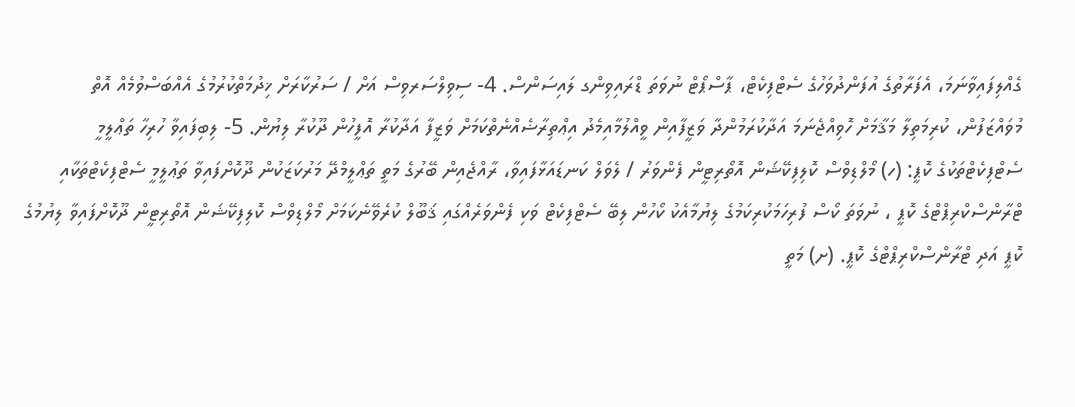ގެއްލިފައިވާނަމަ، އެފަރާތުގެ އުފަންދުވަހުގެ ސެޓްފިކެޓް، ޕާސްޕޯޓް ނުވަތަ ޑްރައިވިންގ ލައިސަންސް. 4- ސިވިލްސަރވިސް އަށް / ސަރުކާރަށް ޚިދުމަތްކުރުމުގެ އެއްބަސްވުމެއް އޮތް މުވައްޒަފުން، ކުރިމަތިލާ މަޤާމަށް ހޮވިއްޖެނަމަ އަދާކުރަމުންދާ ވަޒީފާއިން ވީއްލުމާއިމެދު އިޢްތިރާޟެއްނެތްކަމަށް ވަޒީފާ އަދާކުރާ އޮފީހުން ދޫކުރާ ލިޔުން. 5- ލިބިފައިވާ ހުރިހާ ތަޢްލީމީ ސެޓްފިކެޓްތަކުގެ ކޮޕީ: (ހ) މޯލްޑިވްސް ކޮލިފިކޭޝަން އޮތޯރިޓީން ފެންވަރު / ލެވަލް ކަނޑައަޅާފައިވާ، ރާއްޖެއިން ބޭރުގެ މަތީ ތަޢްލީމްދޭ މަރުކަޒަކުން ދޫކޮށްފައިވާ ތަޢުލީމީ ސެޓްފިކެޓްތަކާއި ޓްރާންސްކްރިޕްޓްގެ ކޮޕީ ، ނުވަތަ ކޯސް ފުރިހަމަކުރިކަމުގެ ލިޔުމާއެކު ކޯހުން ލިބޭ ސެޓްފިކެޓް ވަކި ފެންވަރެއްގައި ޤަބޫލް ކުރެވޭނެކަމަށް މޯލްޑިވްސް ކޮލިފިކޭޝަން އޮތޯރިޓީން ދޫކޮށްފައިވާ ލިޔުމުގެ ކޮޕީ އަދި ޓްރާންސްކްރިޕްޓްގެ ކޮޕީ. (ށ) މަތީ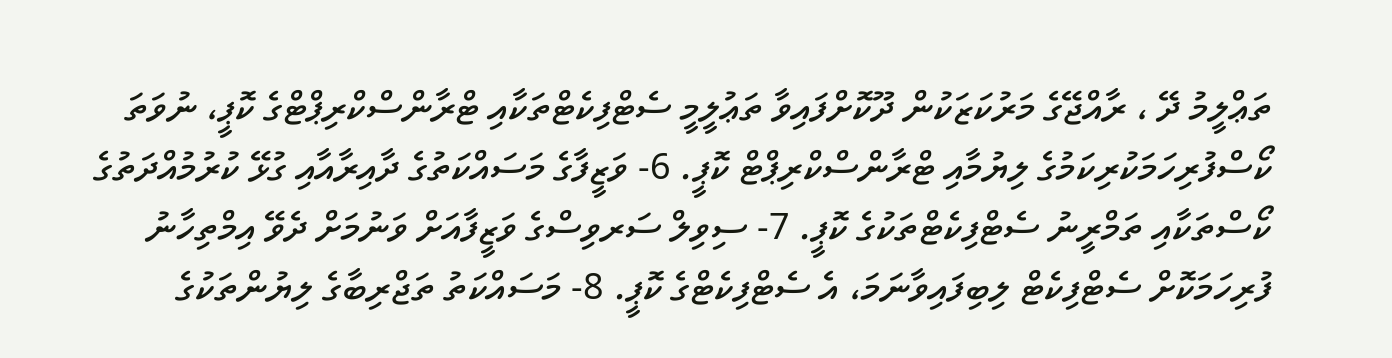ތަޢްލީމު ދޭ ، ރާއްޖޭގެ މަރުކަޒަކުން ދޫކޮށްފައިވާ ތަޢުލީމީ ސެޓްފިކެޓްތަކާއި ޓްރާންސްކްރިޕްޓްގެ ކޮޕީ، ނުވަތަ ކޯސްފުރިހަމަކުރިކަމުގެ ލިޔުމާއި ޓްރާންސްކްރިޕްޓް ކޮޕީ. 6- ވަޒީފާގެ މަސައްކަތުގެ ދާއިރާއާއި ގުޅޭ ކުރުމުއްދަތުގެ ކޯސްތަކާއި ތަމްރީނު ސެޓްފިކެޓްތަކުގެ ކޮޕީ. 7- ސިވިލް ސަރވިސްގެ ވަޒީފާއަށް ވަނުމަށް ދެވޭ އިމްތިހާނު ފުރިހަމަކޮށް ސެޓްފިކެޓް ލިބިފައިވާނަމަ، އެ ސެޓްފިކެޓްގެ ކޮޕީ. 8- މަސައްކަތު ތަޖްރިބާގެ ލިޔުންތަކުގެ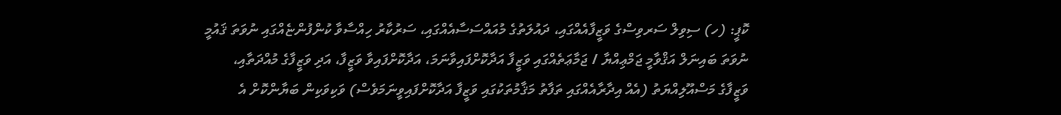ކޮޕީ: (ހ) ސިވިލް ސަރވިސްގެ ވަޒީފާއެއްގައި، ދައުލަތުގެ މުއައްސަސާއެއްގައި، ސަރުކާރު ހިއްސާވާ ކުންފުންޏެއްގައި ނުވަތަ ޤައުމީ ނުވަތަ ބައިނަލް އަޤްވާމީ ޖަމްޢިއްޔާ / ޖަމާޢަތެއްގައި ވަޒީފާ އަދާކޮށްފައިވާނަމަ، އަދާކޮށްފައިވާ ވަޒީފާ، އަދި ވަޒީފާގެ މުއްދަތާއި، ވަޒީފާގެ މަސްއޫލިއްޔަތު (އެއް އިދާރާއެއްގައި ތަފާތު މަޤާމުތަކުގައި ވަޒީފާ އަދާކޮށްފައިވީނަމަވެސް) ވަކިވަކިން ބަޔާންކޮށް އެ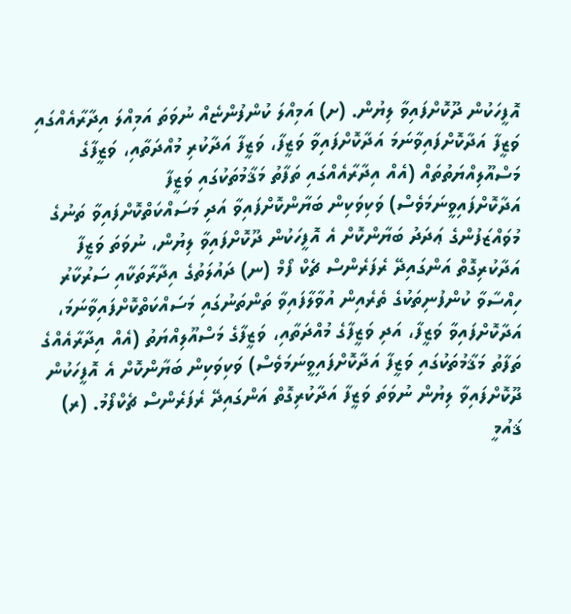އޮފީހަކުން ދޫކޮށްފައިވާ ލިޔުން. (ށ) އަމިއްލަ ކުންފުންޏެއް ނުވަތަ އަމިއްލަ އިދާރާއެއްގައި ވަޒީފާ އަދާކޮށްފައިވާނަމަ އަދާކޮށްފައިވާ ވަޒީފާ، ވަޒީފާ އަދާކުރި މުއްދަތާއި، ވަޒީފާގެ މަސްއޫލިއްޔަތުތައް (އެއް އިދާރާއެއްގައި ތަފާތު މަޤާމުތަކުގައި ވަޒީފާ އަދާކޮށްފައިވީނަމަވެސް) ވަކިވަކިން ބަޔާންކޮށްފައިވާ އަދި މަސައްކަތްކޮށްފައިވާ ތަނުގެ މުވައްޒަފުންގެ ޢަދަދު ބަޔާންކޮށް އެ އޮފީހަކުން ދޫކޮށްފައިވާ ލިޔުން، ނުވަތަ ވަޒީފާ އަދާކުރިގޮތް އަންގައިދޭ ރެފަރެންސް ޗެކް ފޯމް (ނ) ދައުލަތުގެ އިދާރާތަކާއި ސަރުކާރު ހިއްސާވާ ކުންފުނިތަކުގެ ތެރެއިން އުވާލާފައިވާ ތަންތަނުގައި މަސައްކަތްކޮށްފައިވާނަމަ، އަދާކޮށްފައިވާ ވަޒީފާ، އަދި ވަޒީފާގެ މުއްދަތާއި، ވަޒީފާގެ މަސްއޫލިއްޔަތު (އެއް އިދާރާއެއްގެ ތަފާތު މަޤާމުތަކުގައި ވަޒީފާ އަދާކޮށްފައިވީނަމަވެސް) ވަކިވަކިން ބަޔާންކޮށް އެ އޮފީހަކުން ދޫކޮށްފައިވާ ލިޔުން ނުވަތަ ވަޒީފާ އަދާކުރިގޮތް އަންގައިދޭ ރެފަރެންސް ޗެކްފޯމު. (ރ) ޤައުމީ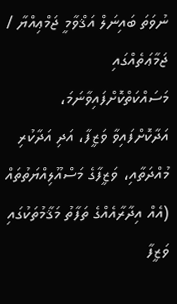ނުވަތަ ބައިނަލް އަޤްވާމީ ޖަމްޢިއްޔާ / ޖަމާޢަތެއްގައި މަސައްކަތްކޮށްފައިވާނަމަ، އަދާކޮށްފައިވާ ވަޒީފާ، އަދި އަދާކުރި މުއްދަތާއި، ވަޒީފާގެ މަސްއޫލިއްޔަތުތައް (އެއް އިދާރާއެއްގެ ތަފާތު މަޤާމުތަކުގައި ވަޒީފާ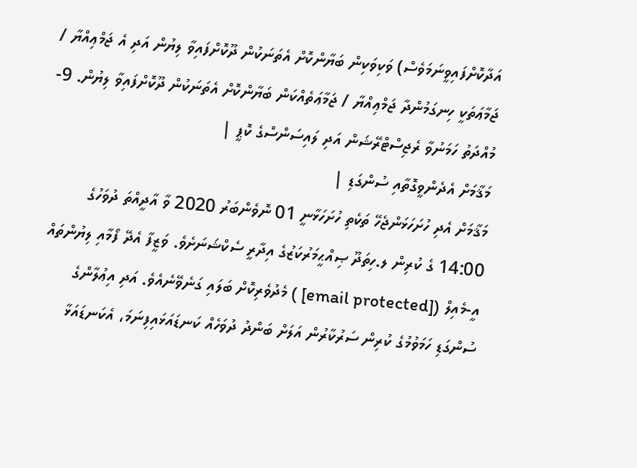އަދާކޮށްފައިވީނަމަވެސް) ވަކިވަކިން ބަޔާންކޮށް އެތަނަކުން ދޫކޮށްފައިވާ ލިޔުން އަދި އެ ޖަމްޢިއްޔާ / ޖަމާޢަތަކީ ހިނގަމުންދާ ޖަމްޢިއްޔާ / ޖަމާޢަތެއްކަން ބަޔާންކޮށް އެތަނަކުން ދޫކޮށްފައިވާ ލިޔުން. 9- މުއްދަތު ހަމަނުވާ ރެޖިސްޓްރޭޝަން އަދި ލައިސަންސްގެ ކޮޕީ |
މަޤާމަށް އެދެންވީގޮތާއި ސުންގަޑި |
މަޤާމަށް އެދި ހުށަހަޅަންޖެހޭ ތަކެތި ހުށަހަޅާނީ 01 ނޮވެންބަރު 2020 ވާ އާދީއްތަ ދުވަހުގެ 14:00 ގެ ކުރިން ލ.ހިތަދޫ ޞިއްޙީމަރުކަޒުގެ އިދާރީ ސެކްޝަނަށެވެ. ވަޒީފާ އެދޭ ފޯމާއި ލިޔުންތައް އީ-މެއިލް ([email protected] ) މެދުވެރިކޮށް ބަލައި ގަނެވޭނެއެވެ. އަދި އިޢުލާންގެ ސުންގަޑި ހަމަވުމުގެ ކުރިން ސަރުކާރުން އަލަށް ބަންދު ދުވަހެއް ކަނޑައަޅައިފިނަމަ، އެކަނޑައަޅާ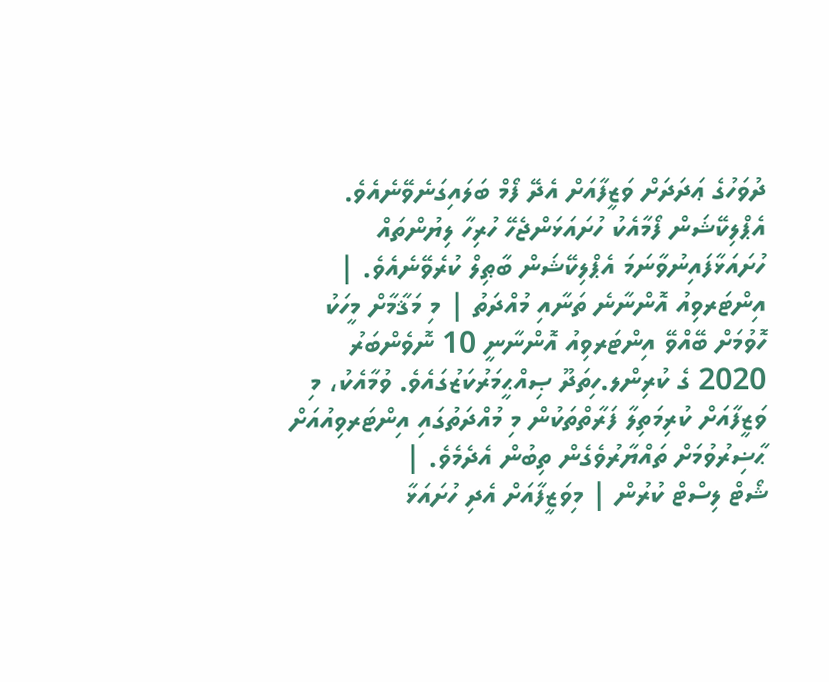ދުވަހުގެ ޢަދަދަށް ވަޒީފާއަށް އެދޭ ފޯމް ބަލައިގަނެވޭނެއެވެ. އެޕްލިކޭޝަން ފޯމާއެކު ހުށައަޅަންޖެހޭ ހުރިހާ ލިޔުންތައް ހުށައަޅާފައިނުވާނަމަ އެޕްލިކޭޝަން ބާޠިލް ކުރެވޭނެއެވެ. |
އިންޓަރވިއު އޮންނާނެ ތަނާއި މުއްދަތު | މި މަޤާމާށް މީހަކު ހޮވުމަށް ބޭއްވޭ އިންޓަރވިއު އޮންނާނީ 10 ނޮވެންބަރު 2020 ގެ ކުރިންލ.ހިތަދޫ ޞިއްޙީމަރުކަޒުގައެވެ. ވުމާއެކު، މި ވަޒީފާއަށް ކުރިމަތިލާ ފަރާތްތަކުން މި މުއްދަތުގައި އިންޓަރވިއުއަށް ޙާޟިރުވުމަށް ތައްޔާރުވެގެން ތިބުން އެދެމެވެ. |
ޝޯޓް ލިސްޓް ކުރުން | މިވަޒީފާއަށް އެދި ހުށައަޅާ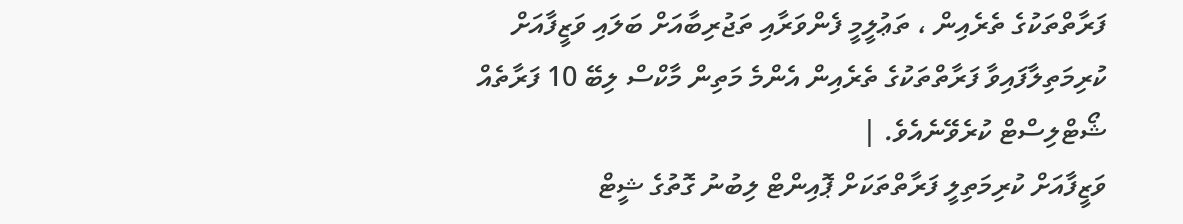ފަރާތްތަކުގެ ތެރެއިން ، ތަޢުލީމީ ފެންވަރާއި ތަޖުރިބާއަށް ބަލައި ވަޒީފާއަށް ކުރިމަތިލާފައިވާ ފަރާތްތަކުގެ ތެރެއިން އެންމެ މަތިން މާކްސް ލިބޭ 10 ފަރާތެއް ޝޯޓްލިސްޓް ކުރެވޭނެއެވެ. |
ވަޒީފާއަށް ކުރިމަތިލީ ފަރާތްތަކަށް ޕޮއިންޓް ލިބުނު ގޮތުގެ ޝީޓް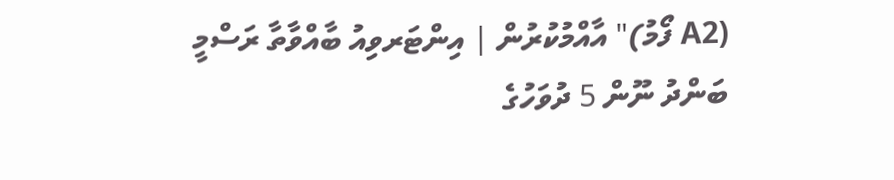(A2 ފޯމު)" އާއްމުކުރުން | އިންޓަރވިއު ބާއްވާތާ ރަސްމީ ބަންދު ނޫން 5 ދުވަހުގެ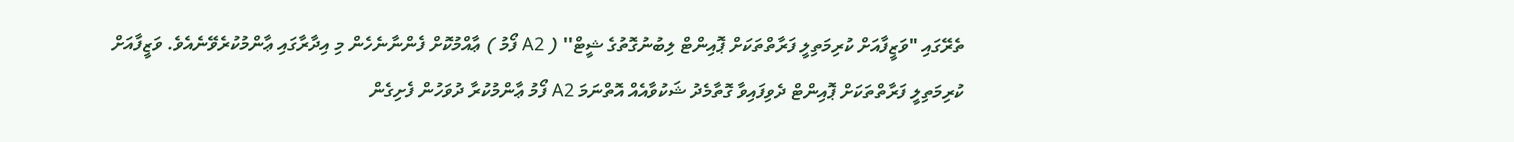ތެރޭގައި "ވަޒީފާއަށް ކުރިމަތިލީ ފަރާތްތަކަށް ޕޮއިންޓް ލިބުނުގޮތުގެ ޝީޓް'' ( A2 ފޯމު ) ޢާއްމުކޮށް ފެންނާނެހެން މި އިދާރާގައި ޢާންމުކުރެވޭނެއެވެ. ވަޒީފާއަށް ކުރިމަތިލީ ފަރާތްތަކަށް ޕޮއިންޓް ދެވިފައިވާ ގޮތާމެދު ޝަކުވާއެއް އޮތްނަމަ A2 ފޯމު ޢާންމުކުރާ ދުވަހުން ފެށިގެން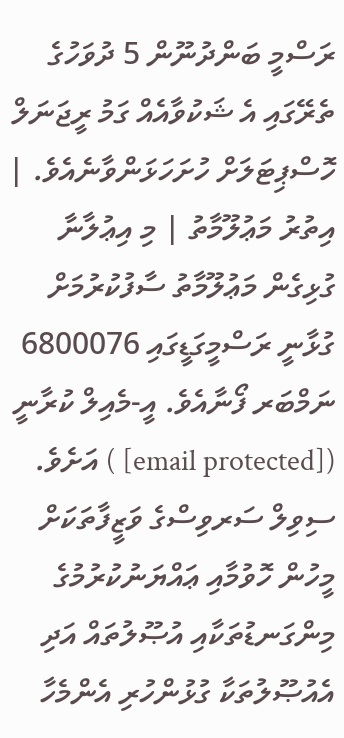ރަސްމީ ބަންދުނޫން 5 ދުވަހުގެ ތެރޭގައި އެ ޝަކުވާއެއް ގަމު ރީޖަނަލް ހޮސްޕިޓަލަށް ހުށަހަޅަންވާނެއެވެ. |
އިތުރު މަޢުލޫމާތު | މި އިޢުލާނާ ގުޅިގެން މަޢުލޫމާތު ސާފުކުރުމަށް ގުޅާނީ ރަސްމީގަޑީގައި 6800076 ނަމްބަރ ފޯނާއެވެ. އީ-މެއިލް ކުރާނީ ([email protected] ) އަށެވެ. ސިވިލް ސަރވިސްގެ ވަޒީފާތަކަށް މީހުން ހޮވުމާއި ޢައްޔަނުކުރުމުގެ މިންގަނޑުތަކާއި އުޞޫލުތައް އަދި އެއުޞޫލުތަކާ ގުޅުންހުރި އެންމެހާ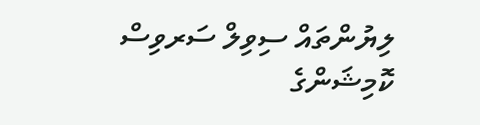ލިޔުންތައް ސިވިލް ސަރވިސް ކޮމިޝަންގެ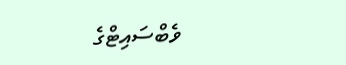ވެބްސައިޓްގެ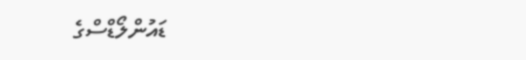ޑައުންލޯޑްސްގެ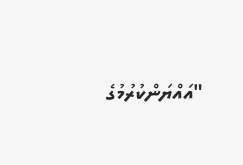"އައްޔަންކުރުމުގެ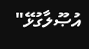އުޞޫލާގުޅޭ"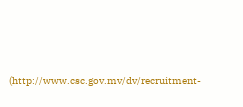(http://www.csc.gov.mv/dv/recruitment-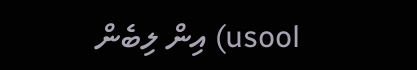usool) އިން ލިބެން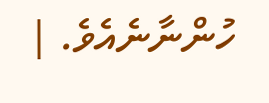ހުންނާނެއެވެ. |